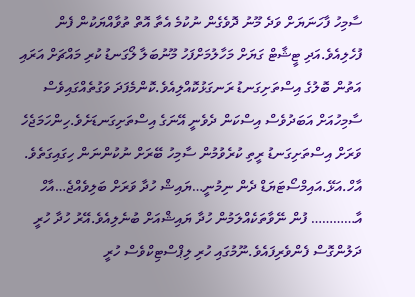ސާމިހު ފާހަނަޔަށް ވަދެ މޫނު ދޮވެގެން ނުކުމެ އެތާ އޮތް ތުވާއްޔަކުން ފެން ފުހެލިއެވެ.އަދި ޓީޝާޓް ގަޔަށް މަހާލުމަށްފަހު މޫނުބަލާ ލޯގަނޑު ކުރި މައްޗަށް އަރައި އަތުން ބޮލުގެ އިސްތަށިގަނޑު ރަނގަޅުކޮއްލިއެވެ.ކޮންމެފަދަ ވަގުތެއްގައިވެސް ސާމިހުއަށް އަބަދުވެސް އިސްކަން ދެވެނީ އޭނަގެ އިސްތަށިގަނޑަށެވެ.ހިންހަމަޖެހެ ވަރަށް އިސްތަށިގަނޑު ރީތި ކުރެވުމުން ސާމިހު ބޭރަށް ނުކުންނަން ހިގައިގަތެވެ.
އާހް.އަޅޭ.އައިމްސޯޓަޔަޑް ދެން ނިމުނީ…ޔައިޝް ހުދާ ވަރަށް ބަލިވެއްޖެ…އާހް އާ………… ފުން ނޭވާތަކެއްލަމުން ހުދާ ޔައިޝްއަށް ބުނެލިއެވެ.އޭރު ހުދާ ހުރީ ދަލުންގޮސް ފެންވެރިފައެވެ.ނޫމުގައި ހުރި ލިޕްސްޓިކްވެސް ހުރީ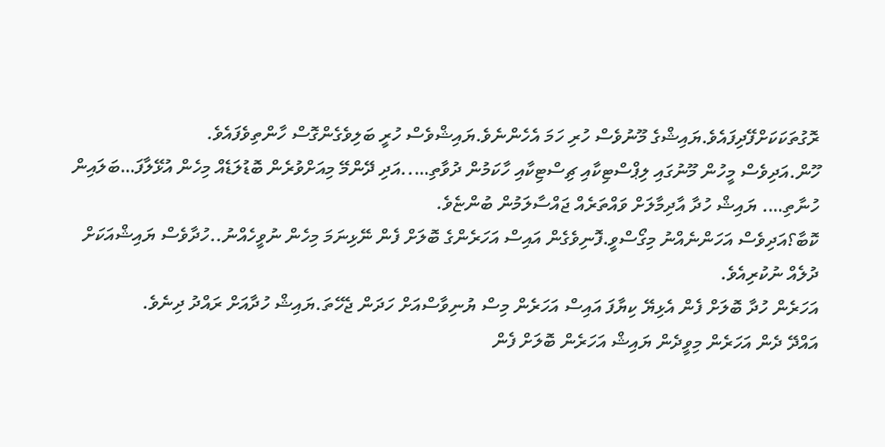ރޮގުތަކަކަށްފޭދިފައެވެ.ޔައިޝްގެ މޫނުވެސް ހުރި ހަމަ އެހެންނެވެ.ޔައިޝްވެސް ހުރީ ބަލިވެގެންގޮސް ހާންތިވެފައެވެ.
ހޫން.އަދިވެސް މީހުން މޫނުގައި ލިޕްސްޓިކާއި ޗިސްޓިކާއި ހާކަމުން ދުވާތި…..އަދި ދޭންމޭ މިއަށްވުރެން ބޮޑުލަޑެއް މިހެން އުޅޭލާފަ…ބަލައިން ހުނާތި…. ޔައިޝް ހުދާ އާދިމާލަށް ވައްތަރެއް ޖައްސާލަމުން ބުންޏެވެ.
ކޮބާ؟އަދިވެސް އަހަންނެއްނު މިގޯސްވީ.ފޮނިވެގެން އައިސް އަހަރެންގެ ބޮލަށް ފެން ނޭޅިނަމަ މިހެން ނުވީހެއްނު..ހުދާވެސް ޔައިޝްއަކަށް ދުލެއް ނުކުރިއެވެ.
އަހަރެން ހުދާ ބޮލަށް ފެން އެޅިޔޭ ކިޔާފަ އައިސް އަހަރެން މިސް ޔުނިވާސްއަށް ހަދަން ޖެހޭތަ.ޔައިޝް ހުދާއަށް ރައްދު ދިނެވެ.
އައްދޭ ދެން އަހަރެން މިވީދެން ޔައިޝް އަހަރެން ބޮލަށް ފެން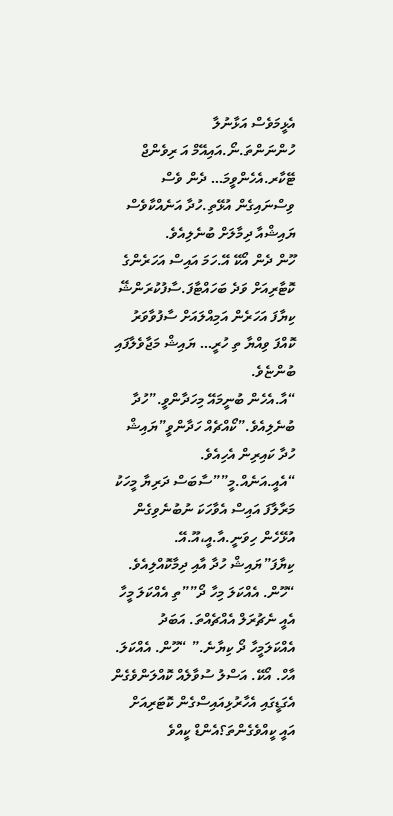އެޅީމަވެސް އަޅާނުލާ ހުންނަންތަ.ނޯ.އައިއޭމް އަ ރިވެންޖް ޓޭކާރ.އެހެންވީމަ… ދެން ވެސް ވިސްނައިގެން އުޅޭތި.ހުދާ އަނެއްކާވެސް ޔައިޝްއާ ދިމާލަށް ބުނެލިއެވެ.
ހޫން ދެން އޯކޭ އޭ.ހަމަ އައިސް އަހަރެންގެ ކޮޓާރިއަށް ވަދެ ބަހައްޓާފަ.ސާފުކުރަންޝޭ ކިޔާފަ އަހަރެން އަމިއްލައަށް ސާފުވާވަރު ކޮއްފަ ވިއްޔާ ތި ހުރީ… ޔައިޝް މަޖާވެލާފައި ބުންޏެވެ.
“އާ.އެހެން ބުނީމައޭ މިހަދާންވީ.”ހުދާ ބުނެލިއެވެ.”ކޯއްޗެއް ހަދާންވީ”ޔައިޝް ހުދާ ކައިރިން އެހިއެވެ.
“އެއީ.އަނެއް.މީ””ސާބަސް ދަރިޔާ މީހަކު މަރާލާފަ އައިސް އެވާހަކަ ނުބުނެވިގެން އުޅޭހެން ހިވަނީ.އާ.އީ،އޫ.އޭ. ކިޔާފަ”ޔައިޝް ހުދާ އާއި ދިމާކޮއްލިއެވެ.
“ހޫން. އެއްކަލަ މިހާ ދޯ””ތި އެއްކަލަ މީހާ އެއީ ނެޗުރަލް އެއްޗެއްތަ. އަބަދު އެއްކަލަމީހާ ދޯ ކިޔާނެ.” “ހޫން. އެއްކަލަ. އާހް. އޯކޭ. އަސްލު ސުވާލެއް ކޮއްލަންވެގެން އެގަޑީގައި އެހާރުޅިއައިސްގެން ކޮޓަރިއަށް އައީ ކީއްވެގެންތަ؟އެންޑް ކީއްވެ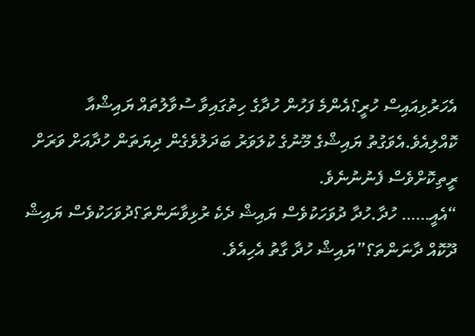އެހަރުޅިއައިސް ހުރީ؟އެންމެ ފަހުން ހުދާގެ ހިތުގައިވާ ސުވާލުތައް ޔައިޝްއާ ކޮއްލިއެވެ.އެވަގުތު ޔައިޝްގެ މޫނުގެ ކުލަވަރު ބަދަލުވެގެން ދިޔަތަން ހުދާއަށް ވަރަށް ރީތިކޮށްވެސް ފެނުނުނެވެ.
“އެއީ…… ހުދާ.ހުދާ ދުވަހަކުވެސް ޔައިޝް ދެކެ ރުޅިވާނަންތަ؟ދުވަހަކުވެސް ޔައިޝް ދޫކޮއް ދާނަންތަ؟”ޔައިޝް ހުދާ ގާތު އެހިއެވެ.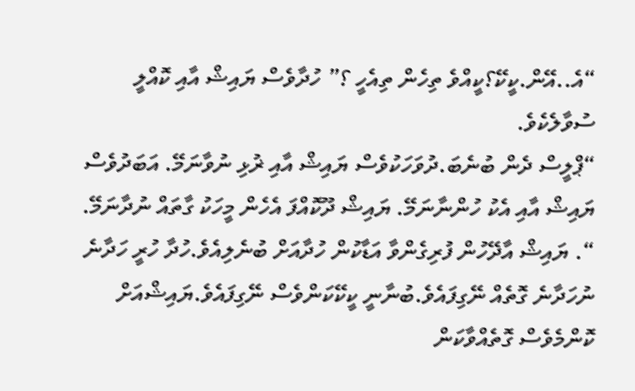“އެ..އޭން.ކީކޭ؟ކީއްވެ ތިހެން ތިއެހީ ؟” ހުދާވެސް ޔައިޝް އާއި ކޮއްލީ ސުވާލެކެވެ.
“ޕްލީސް ދެން ބުނެބަ.ދުވަހަކުވެސް ޔައިޝް އާއި ޜުޅި ނުވާނަމޭ. އަބަދުވެސް ޔައިޝް އާއި އެކު ހުންނާނަމޭ. ޔައިޝް ދޫކޮއްފަ އެހެން މީހަކު ގާތައް ނުދާނަމޭ. “. ޔައިޝް އާދޭހުން ފުރިގެންވާ އަޑާކުން ހުދާއަށް ބުނެލިއެވެ.ހުދާ ހުރީ ހަދާނެ ނުހަދާނެ ގޮތެއް ނޭގިފައެވެ.ބުނާނީ ކީކޭކަންވެސް ނޭގިފައެވެ.ޔައިޝްއަށް ކޮންމެވެސް ގޮތެއްވާކަން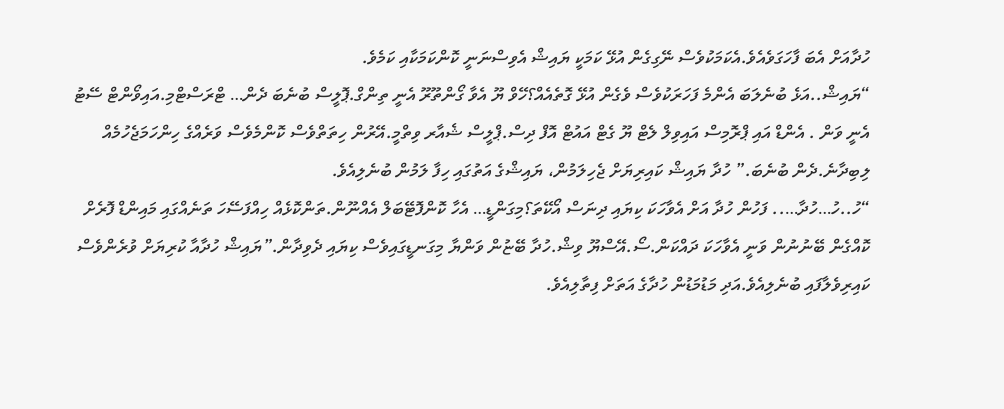ހުދާއަށް އެބަ ފާހަގަވެއެވެ.އެކަމަކުވެސް ނޭގިގެން އުޅޭ ކަމަކީ ޔައިޝް އެވިސްނަނީ ކޮންކަމަކާއި ކަމެވެ.
“ޔައިޝް..އަޅެ ބުނެލަބަ އެންމެ ފަހަރަކުވެސް ވެގެން އުޅޭ ގޮތެއެއް؟ހޭވް ޔޫ އެވާ ގޯންތޫރޫ އެނީ ތިންގް.ޕޮލީސް ބުނެބަ ދެން… ޓްރަސްޓްމި.އައިވޯންޓް ސޭޓު އެނީ ވަން . އެންޑް އައި ޕްރޮމިސް އައިވިލް ލެޓް ޔޫ ގެޓް އައުޓް އޮފް ދިސް.ޕްލީސް ޝެއާރ ވިތްމީ.އޭރުން ހިތަތްވެސް ކޮންމެވެސް ވަރެއްގެ ހިންހަމަޖެހުމެއް ލިބިދާނެ.ދެން ބުނެބަ.” ހުދާ ޔައިޝް ކައިރިޔަށް ޖެހިލަމުން، ޔައިޝްގެ އަތުގައި ހިފާ ލަމުން ބުނެލިއެވެ.
“ހު..ހު…ހުދާ….. ފަހުން ހުދާ އަށް އެވާހަކަ ކިޔައި ދިނަސް އޯކޭތަ؟މިގަންޑީ… އެހާ ކޮންފޮޓޭބަލް އެއްނޫން.ތަންކޮޅެއް ހިއްފަސޭހަ ތަނެއްގައި މައިންޑް ފޮރެށް ކޮއްގެން ބޭނުނުން ވަނީ އެވާހަކަ ދައްކަން.ސޯ.އޭސްޔޫ ވިޝް.ހުދާ ބޭޏުން ވަންޔާ މިގަނޑީގައިވެސް ކިޔައި ދެވިދާން.”ޔައިޝް ހުދާއާ ކުރިޔަށް ވުރެންވެސް ކައިރިވެލާފައި ބުނެލިއެވެ.އަދި މަޑުމަޑުން ހުދާގެ އަތަށް ފިތާލިއެވެ.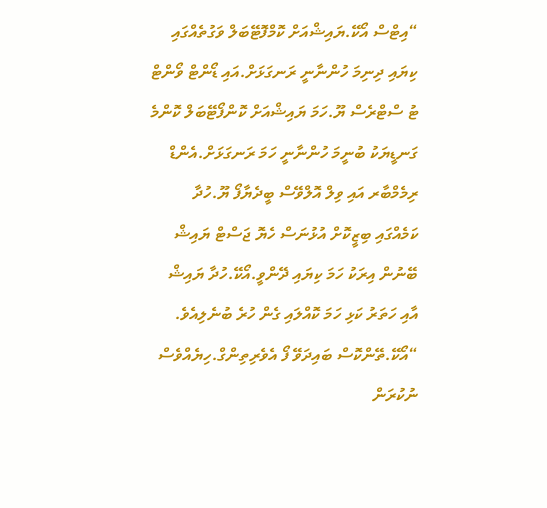“އިޓްސް އޯކޭ.ޔައިޝްއަށް ކޮމްފޮޓޭބަލް ވަގުތެއްގައި ކިޔައި ދިނިމަ ހުންނާނީ ރަނގަޅަށް.އައި ޑޯންޓް ވޯންޓް ޓު ސްޓްރެސް ޔޫ.ހަމަ ޔައިޝްއަށް ކޮންފޯޓޭބަލް ކޮންމެ ގަނޑީޔަކު ބުނީމަ ހުންނާނީ ހަމަ ރަނގަޅަށް.އެންޑް ރިމެމްބާރ އައި ވިލް އޮލްވޭސް ބީދެޔާފޯ ޔޫ.ހުދާ ކަމެއްގައި ބިޒީކޮށް އުޅުނަސް ހެޔޮ ޖަސްޓް ޔައިޝް ބޭނުން އިރަކު ހަމަ ކިޔައި ދޭންވީ.އޯކޭ.ހުދާ ޔައިޝް އާއި ހަތަރު ކަޅި ހަމަ ކޮއްލައި ގެން ހުރެ ބުނެލިއެވެ.
“އޯކޭ.ތޭންކޮސް ބައިދަވޭ ފޯ އެވެރިތިންގް.ހިޔެއްވެސް ނުކުރަން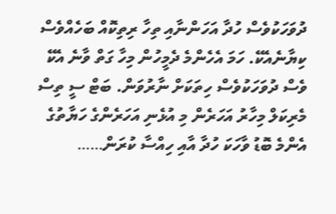ދުވަހަކުވެސް ހުދާ އަހަންނާއި ތިހާ ރިތިކޮއް ބަހެއްވެސް ކިޔާނެއެކޭ. ހަމަ އެހެންމެ ދެމީހުން މިހާ ގަތް ވާނެ އެކޭ ވެސް ދުވަހަކުވެސް ހިތަކަށް ނާރުވަން. ބަޓް ސީ ތިސް މެރިކަލް މިހާރު އަހަރެން މި އުޅެނި އަހަރެންގެ ހަޔާތުގެ އެންމެ ބޮޑު ވާހަކަ ހުދާ އާއި ހިއްސާ ކުރަން……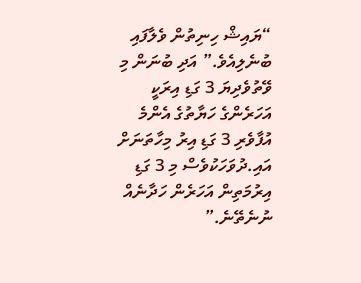“ޔައިޝް ހިނިތުން ވެލާފައި ބުނެލިއެވެ.” އަދި ބުނަން މި ވޭތުވެދިޔަ 3 ގަޑި އިރަކީ އަހަރެންގެ ހަޔާތުގެ އެންމެ އުފާވެރި 3 ގަޑި އިރު މިހާތަނަށް އައި.ދުވަހަކުވެސް މި 3 ގަޑި އިރުމަތިން އަހަރެން ހަދާނެއް ނުނެތޭނެ.”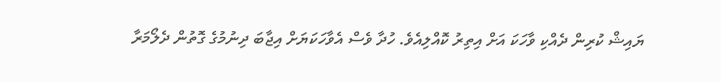ޔައިޝް ކުރިން ދެއްކި ވާހަކަ އަށް އިތިރު ކޮއްލިއެވެ. ހުދާ ވެސް އެވާހަކަޔަށް އިޖާބަ ދިނުމުގެ ގޮތުން ދެލޯމަރާ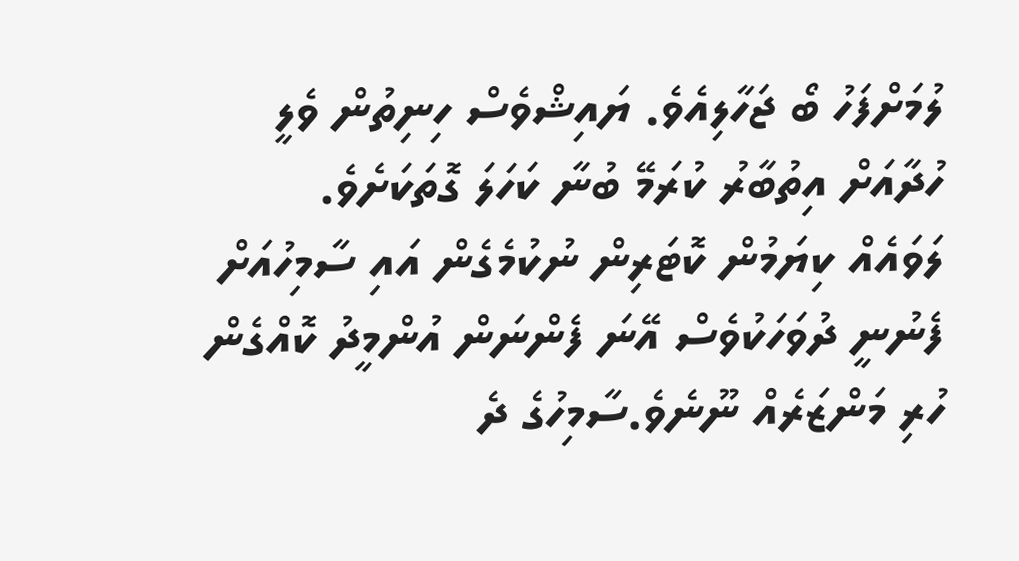ލުމަށްފަހު ބޯ ޖަހާލިއެވެ. ޔައިޝްވެސް ހިނިތުން ވެލީ ހުދާއަށް އިތުބާރު ކުރަމޭ ބުނާ ކަހަލަ ގޮތަކަށެވެ.
ލަވައެއް ކިޔަމުން ކޮޓަރިން ނުކުމެގެން އައި ސާމިހުއަށް ފެނުނީ ދުވަހަކުވެސް އޭނަ ފެންނަން އުންމީދު ކޮއްގެން ހުރި މަންޒަރެއް ނޫނެވެ.ސާމިހުގެ ދެ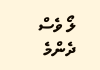ލޯ ވެސް ދެންމެ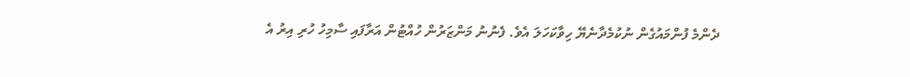ދެންމެ ފުންމައުގެން ނުކުމެދާނެޔޭ ހިވާކަހަލަ އެވެ. ފެނުނު މަންޒަރުން ހުއްޓުން އަރާފައި ސާމިހު ހުރި އިރު އެ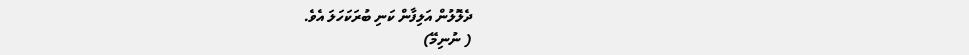ދެލޮލުން އަލިފާން ކަނި ބުރަކަހަލަ އެވެ.
( ނުނިމޭ)